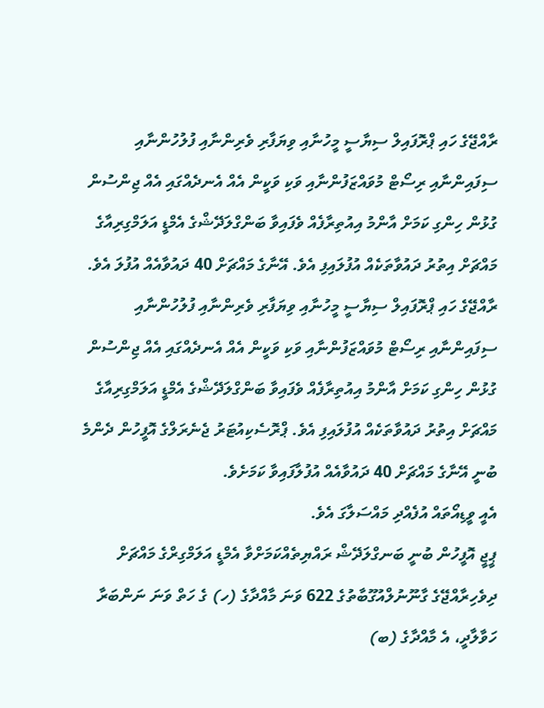ރާއްޖޭގެ ހައި ޕްރޮފައިލް ސިޔާސީ މީހުނާއި ވިޔަފާރި ވެރިންނާއި ފުލުހުންނާއި ސިފައިންނާއި ރިސޯޓް މުވައްޒަފުންނާއި ވަކި ވަކީން އެއް އެނދެއްގައި އެއް ޖިންސުން ގުޅުން ހިންގި ކަމަށް އާންމު އިއުތިރާފެއް ވެފައިވާ ބަންގްލަދޭޝްގެ އެމްޑީ އަލަމްގިރިއާގެ މައްޗަށް އިތުރު ދައުވާތަކެއް އުފުލައިފި އެވެ. އޭނާގެ މައްޗަށް 40 ދައުވާއެއް އުފުލަ އެވެ.
ރާއްޖޭގެ ހައި ޕްރޮފައިލް ސިޔާސީ މީހުނާއި ވިޔަފާރި ވެރިންނާއި ފުލުހުންނާއި ސިފައިންނާއި ރިސޯޓް މުވައްޒަފުންނާއި ވަކި ވަކީން އެއް އެނދެއްގައި އެއް ޖިންސުން ގުޅުން ހިންގި ކަމަށް އާންމު އިއުތިރާފެއް ވެފައިވާ ބަންގްލަދޭޝްގެ އެމްޑީ އަލަމްގިރިއާގެ މައްޗަށް އިތުރު ދައުވާތަކެއް އުފުލައިފި އެވެ. ޕްރޮސެކިއުޓަރު ޖެނެރަލްގެ އޮފީހުން ދެންމެ ބުނީ އޭނާގެ މައްޗަށް 40 ދައުވާއެއް އުފުލާފައިވާ ކަމަށެވެ.
އެއީ ވީޑިއޯތައް އުފެއްދި މައްސަލާގަ އެވެ.
ޕީޖީ އޮފީހުން ބުނީ ބަނގްލަދޭޝް ރައްޔިތެއްކަމަށްވާ އެމްޑީ އަލަމްގިރްގެ މައްޗަށް ދިވެހިރާއްޖޭގެ ގާނޫނުލްއުގޫބާތުގެ 622 ވަނަ މާއްދާގެ (ހ) ގެ ހަތް ވަނަ ނަންބަރާ ހަވާލާދީ، އެ މާއްދާގެ (ބ)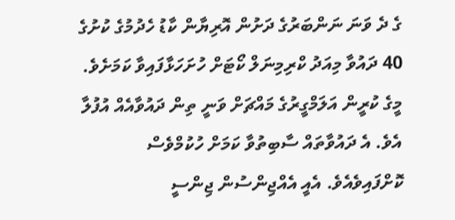ގެ ދެ ވަނަ ނަންބަރުގެ ދަށުން އޮރިޔާން ކާޑު ހެދުމުގެ ކުށުގެ 40 ދައުވާ މިއަދު ކްރިމިނަލް ކޯޓަށް ހުށަހަޅާފައިވާ ކަމަށެވެ.
މީގެ ކުރީން އަލަމްގީރުގެ މައްޗަށް ވަނީ ތިން ދައުވާއެއް އުފުލާ އެވެ. އެ ދައުވާތައް ސާބިތުވާ ކަމަށް ހުކުމްވެސް ކޮށްފައިވެއެވެ. އެއީ އެއްޖިންސުން ޖިންސީ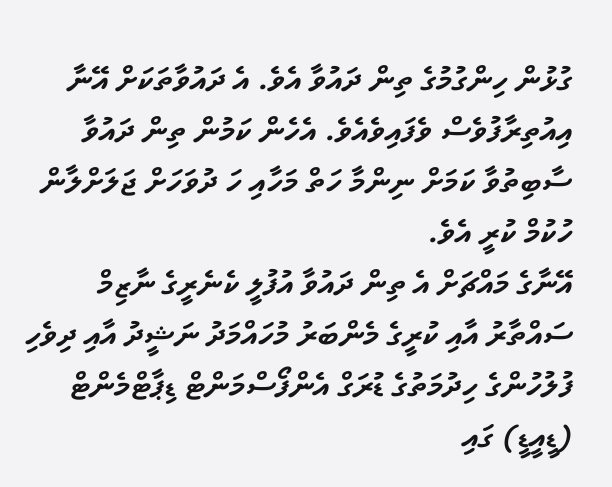ގުޅުން ހިންގުމުގެ ތިން ދައުވާ އެވެ. އެ ދައުވާތަކަށް އޭނާ އިއުތިރާފުވެސް ވެފައިވެއެވެ. އެހެން ކަމުން ތިން ދައުވާ ސާބިތުވާ ކަމަށް ނިންމާ ހަތް މަހާއި ހަ ދުވަހަށް ޖަލަށްލާން ހުކުމް ކުރީ އެވެ.
އޭނާގެ މައްޗަށް އެ ތިން ދައުވާ އުފުލީ ކެނެރީގެ ނާޒިމް ސައްތާރު އާއި ކުރީގެ މެންބަރު މުހައްމަދު ނަޝީދު އާއި ދިވެހި ފުލުހުންގެ ހިދުމަތުގެ ޑުރަގް އެންފޯސްމަންޓް ޑިޕާޓްމެންޓް (ޑީއީޑީ) ގައި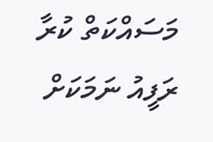މަސައްކަތް ކުރާ ރަފީއު ނަމަކަށް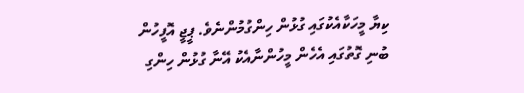ކިޔާ މީހަކާއެކުގައި ގުޅުން ހިންގުމުންނެވެ. ޕީޖީ އޮފީހުން ބުނި ގޮތުގައި އެހެން މީހުންނާއެކު އޭނާ ގުޅުން ހިންގި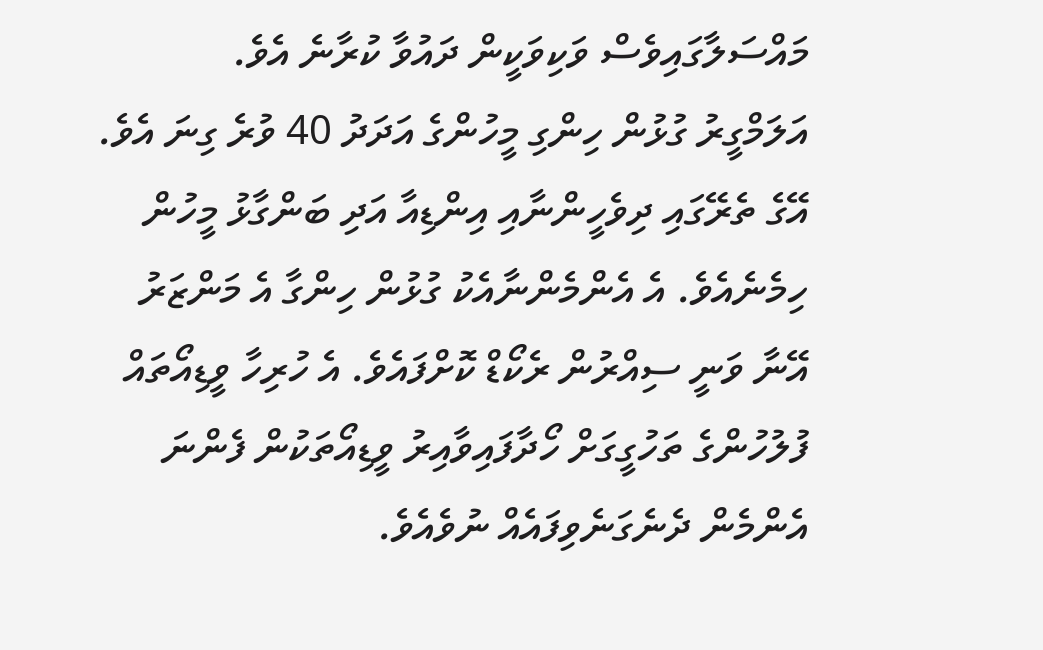މައްސަލާގައިވެސް ވަކިވަކީން ދައުވާ ކުރާނެ އެވެ.
އަލަމްގީރު ގުޅުން ހިންގި މީހުންގެ އަދަދު 40 ވުރެ ގިނަ އެވެ. އޭގެ ތެރޭގައި ދިވެހީންނާއި އިންޑިއާ އަދި ބަންގާޅު މީހުން ހިމެނެއެވެ. އެ އެންމެންނާއެކު ގުޅުން ހިންގާ އެ މަންޒަރު އޭނާ ވަނީ ސިއްރުން ރެކޯޑް ކޮށްފައެވެ. އެ ހުރިހާ ވީޑިއޯތައް ފުލުހުންގެ ތަހުގީގަށް ހޯދާފައިވާއިރު ވީޑިއޯތަކުން ފެންނަ އެންމެން ދެނެގަނެވިފައެއް ނުވެއެވެ.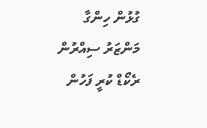ގުޅުން ހިންގާ މަންޒަރު ސިއްރުން ރެކޯޑް ކުރީ ފަހުން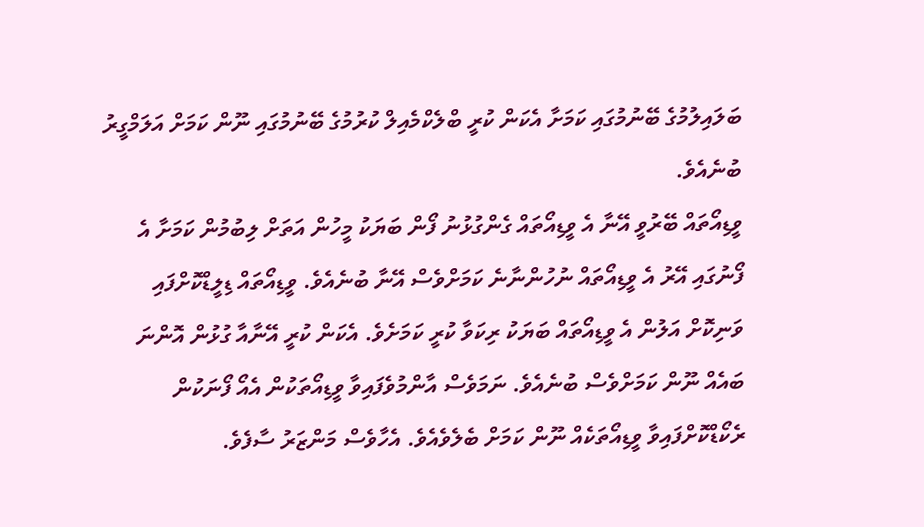ބަލައިލުމުގެ ބޭނުމުގައި ކަމަށާ އެކަން ކުރީ ބްލެކްމެއިލް ކުރުމުގެ ބޭނުމުގައި ނޫން ކަމަށް އަލަމްގީރު ބުނެއެވެ.
ވީޑިއޯތައް ބޭރުވީ އޭނާ އެ ވީޑިއޯތައް ގެންގުޅުނު ފޯން ބަޔަކު މީހުން އަތަށް ލިބުމުން ކަމަށާ އެ ފޯނުގައި އޭރު އެ ވީޑިއޯތައް ނުހުންނާނެ ކަމަށްވެސް އޭނާ ބުނެއެވެ. ވީޑިއޯތައް ޑިލީޑްކޮށްފައި ވަނިކޮށް އަލުން އެ ވީޑިއޯތައް ބަޔަކު ރިކަވާ ކުރީ ކަމަށެވެ. އެކަން ކުރީ އޭނާއާ ގުޅުން އޮންނަ ބައެއް ނޫން ކަމަށްވެސް ބުނެއެވެ. ނަމަވެސް އާންމުވެފައިވާ ވީޑިއޯތަކުން އެއޯ ފޯނަކުން ރެކޯޑްކޮށްފައިވާ ވީޑިއޯތަކެއް ނޫން ކަމަށް ބެލެވެއެވެ. އެހާވެސް މަންޒަރު ސާފެވެ.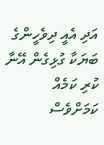އަދި އެއީ ދިވެހީންގެ ބަޔަކާ ގުޅިގެން އޭނާ ކުރި ކަމެއް ކަމަށްވެސް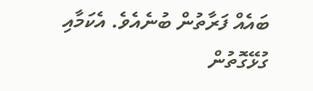ބައެއް ފަރާތުން ބުނެއެވެ. އެކަމާއި ގުޅޭގޮތުން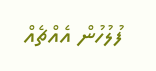ފުލުހުން އެއްޗެއް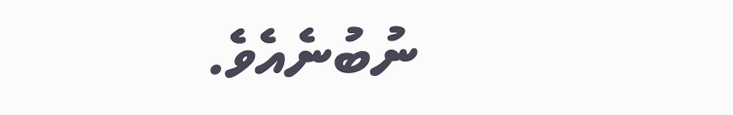ނުބުނެއެވެ.